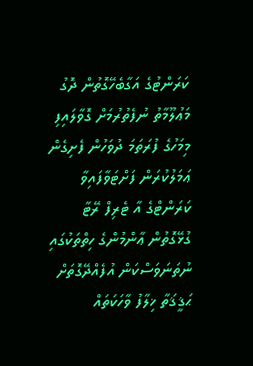ކަރަންޓުގެ އަގާބެހޭގޮތުން ދޮގު މަޢުލޫމާތު ނުފެތުރުމަށް ގޮވާލައިފި
މިމަހުގެ ފުރަތަމަ ދުވަހުން ފެށިގެން ޢަމަލުކުރަން ފަށްޓަވާފައިވާ ކަރަންޓްގެ އާ ޓެރިފް ރޭޓާ ގުޅޭގޮތުން ޢާންމުންގެ ހިތްތަކުގައި ނުތަނަވަސްކަން އުފެއްދޭގޮތަށް ޙަޤީޤަތާ ޚިލާފު ވާހަކަތައް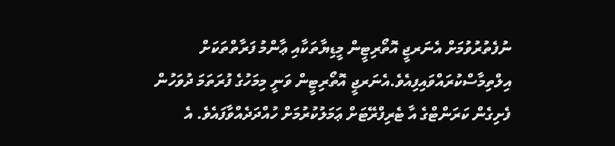ނުފެތުރުވުމަށް އެނަރޖީ އޮތޯރިޓީން މީޑިޔާތަކާއި ޢާންމު ފަރާތްތަކަށް އިލްތިމާސްކުރައްވައިފިއެވެ.އެނަރޖީ އޮތޯރިޓީން ވަނީ މިމަހުގެ ފުރަތަމަ ދުވަހުން ފެށިގެން ކަރަންޓްގެ އާ ޓެރިފްރޭޓަށް ޢަމަލުކުރުމަށް ހުއްދަދެއްވާފައެވެ. އެ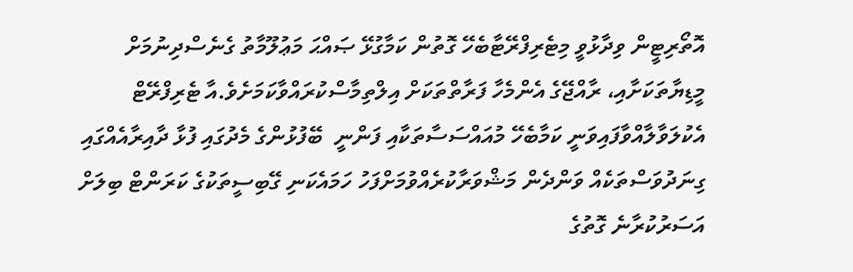އޮތޯރިޓީން ވިދާޅުވީ މިޓެރިފްރޭޓާބެހޭ ގޮތުން ކަމާގުޅޭ ޞައްޙަ މަޢުލޫމާތު ގެނެސްދިނުމަށް މީޑިޔާތަކަށާއި، ރާއްޖޭގެ އެންމެހާ ފަރާތްތަކަށް އިލްތިމާސްކުރައްވާކަމަށެވެ.އާ ޓެރިފްރޭޓް އެކުލަވާލާއްވާފައިވަނީ ކަމާބެހޭ މުއައްސަސާތަކާއި ފަންނީ  ބޭފުޅުންގެ މެދުގައި ފުޅާ ދާއިރާއެއްގައި ގިނަދުވަސްތަކެއް ވަންދެން މަޝްވަރާކުރެއްވުމަށްފަހު ހަމައެކަނި ގޭބިސީތަކުގެ ކަރަންޓް ބިލަށް އަސަރުކުރާނެ ގޮތުގެ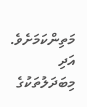މަތިންކަމަށެވެ. އަދި މިބަދަލުތަކުގެ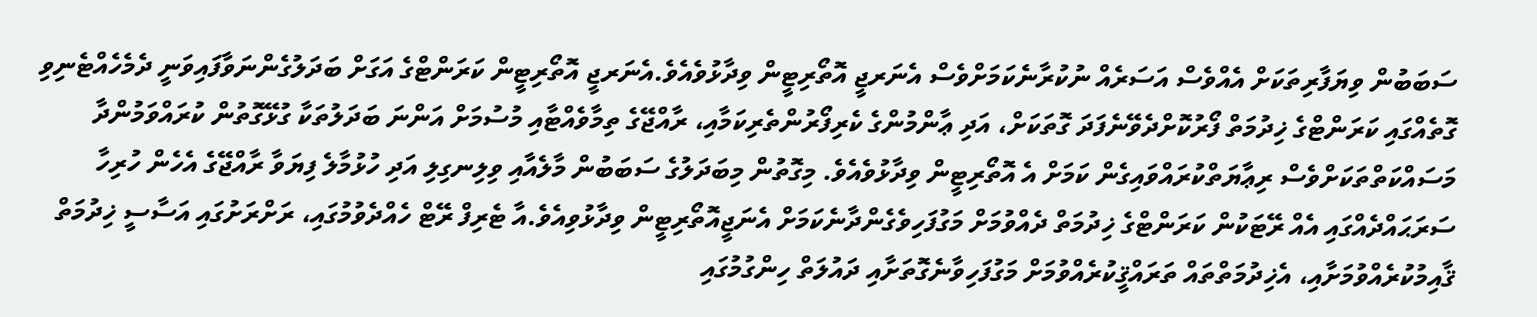ސަބަބުން ވިޔަފާރިތަކަށް އެއްވެސް އަސަރެއް ނުކުރާނެކަމަށްވެސް އެނަރޖީ އޮތޯރިޓީން ވިދާޅުވެއެވެ.އެނަރޖީ އޮތޯރިޓީން ކަރަންޓްގެ އަގަށް ބަދަލުގެންނަވާފައިވަނީ ދެމެހެއްޓެނިވި ގޮތެއްގައި ކަރަންޓްގެ ޚިދުމަތް ފޯރުކޮށްދެވޭނެފަދަ ގޮތަކަށް، އަދި ޢާންމުންގެ ކެރިފޯރުންތެރިކަމާއި، ރާއްޖޭގެ ތިމާވެއްޓާއި މުސުމަށް އަންނަ ބަދަލުތަކާ ގުޅޭގޮތުން ކުރައްވަމުންދާ މަސައްކަތްތަކަށްވެސް ރިޢާޔަތްކުރައްވައިގެން ކަމަށް އެ އޮތޯރިޓީން ވިދާޅުވެއެވެ. މިގޮތުން މިބަދަލުގެ ސަބަބުން މާލެއާއި ވިލިނގިލި އަދި ހުޅުމާލެ ފިޔަވާ ރާއްޖޭގެ އެހެން ހުރިހާ ސަރަޙައްދެއްގައި އެއް ރޭޓަކުން ކަރަންޓްގެ ޚިދުމަތް ދެއްވުމަށް މަގުފަހިވެގެންދާނެކަމަށް އެނަޖީއޮތޯރިޓީން ވިދާޅުވިއެވެ.އާ ޓެރިފް ރޭޓް ހެއްދެވުމުގައި، ރަށްރަށުގައި އަސާސީ ޚިދުމަތް ޤާއިމުކުރެއްވުމަށާއި، އެޚިދުމަތްތައް ތަރައްޤީކުރެއްވުމަށް މަގުފަހިވާނެގޮތަށާއި ދައުލަތް ހިންގުމުގައި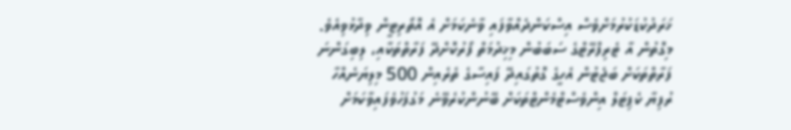ޚަރަދުކުޑަކުރުމަށްވެސް އިސްކަންދެއްވާފައި ވާނެކަމަށް އެ އޮތޯރިޓީން ވިދާޅުވިއެވެ. މިގޮތުން އާ ޓެރިފްރޭޓްގެ ސަބަބުން މިޚިދުމަތް ފޯރުކޮށްދޭ ފަރާތްތަކާއި، ލިބިގަންނަ ފަރާތްތަކަށް ބަޖެޓުން އެހީގެ ގޮތުގައިދޭ ފައިސާގެ ތެރެއިން 500 މިލިޔަނެއްހާ ރުފިޔާ ކެޕިޓަލް އިންވެސްޓްމެންޓްތަކަށް ބޭނުންކުރެވޭނެ މަގުފަހުވެފައިވާކަމަށް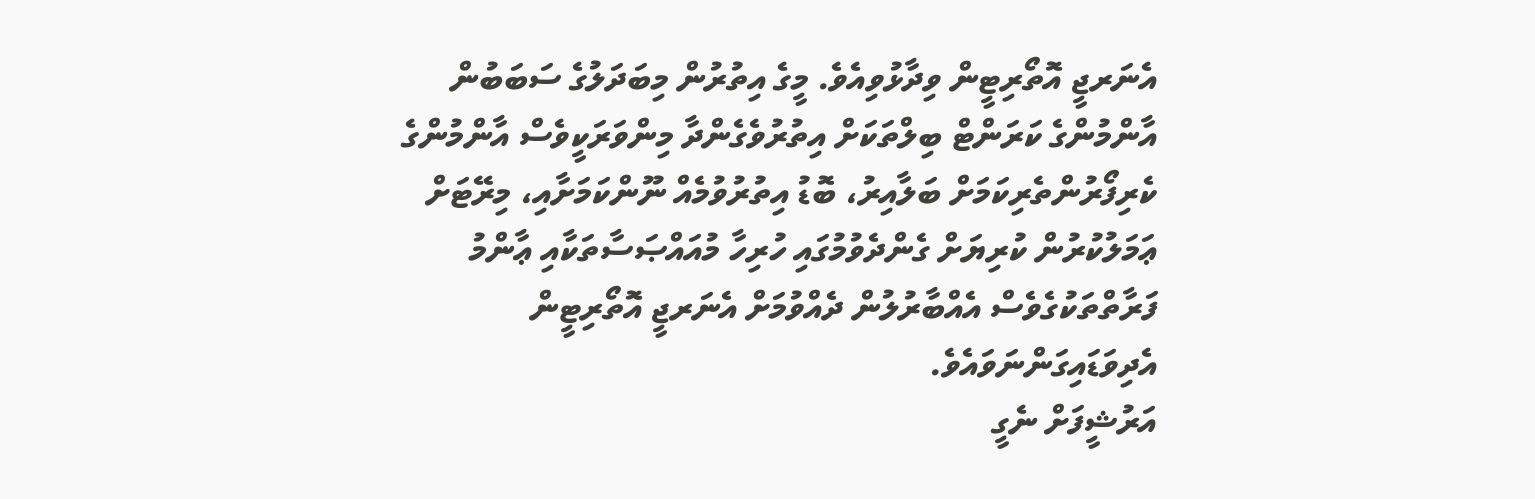އެނަރޖީ އޮތޯރިޓީން ވިދާޅުވިއެވެ. މީގެ އިތުރުން މިބަދަލުގެ ސަބަބުން އާންމުންގެ ކަރަންޓް ބިލްތަކަށް އިތުރުވެގެންދާ މިންވަރަކީވެސް އާންމުންގެ ކެރިފޯރުންތެރިކަމަށް ބަލާއިރު، ބޮޑު އިތުރުވުމެއް ނޫންކަމަށާއި، މިރޭޓަށް ޢަމަލުކުރުން ކުރިޔަށް ގެންދެވުމުގައި ހުރިހާ މުއައްޞަސާތަކާއި ޢާންމު ފަރާތްތަކުގެވެސް އެއްބާރުލުން ދެއްވުމަށް އެނަރޖީ އޮތޯރިޓީން އެދިވަޑައިގަންނަވައެވެ.
އަރުޝީފަށް ނެގީ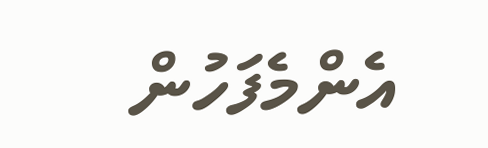އެންމެފަހުން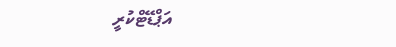އަޕްޑޭޓްކުރީ